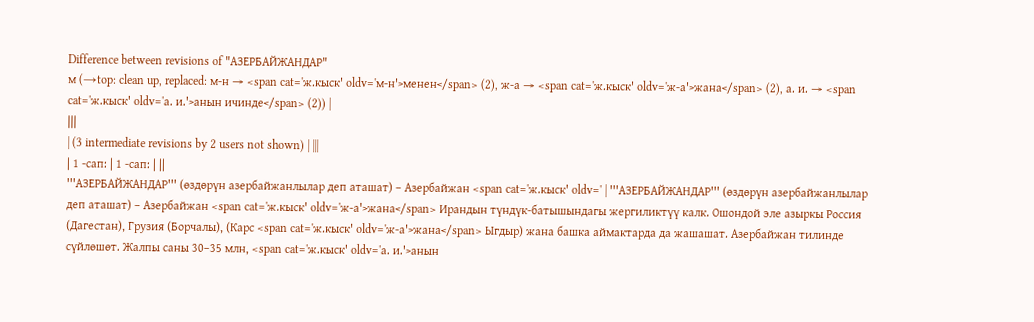Difference between revisions of "АЗЕРБАЙЖАНДАР"
м (→top: clean up, replaced: м‑н → <span cat='ж.кыск' oldv='м‑н'>менен</span> (2), ж‑а → <span cat='ж.кыск' oldv='ж‑а'>жана</span> (2), а. и. → <span cat='ж.кыск' oldv='а. и.'>анын ичинде</span> (2)) |
|||
| (3 intermediate revisions by 2 users not shown) | |||
| 1 -сап: | 1 -сап: | ||
'''АЗЕРБАЙЖАНДАР''' (өздөрүн азербайжанлылар деп аташат) – Азербайжан <span cat='ж.кыск' oldv=' | '''АЗЕРБАЙЖАНДАР''' (өздөрүн азербайжанлылар деп аташат) – Азербайжан <span cat='ж.кыск' oldv='ж‑а'>жана</span> Ирандын түндүк-батышындагы жергиликтүү калк. Ошондой эле азыркы Россия (Дагестан), Грузия (Борчалы), (Карс <span cat='ж.кыск' oldv='ж‑а'>жана</span> Ыгдыр) жана башка аймактарда да жашашат. Азербайжан тилинде сүйлөшөт. Жалпы саны 30–35 млн, <span cat='ж.кыск' oldv='а. и.'>анын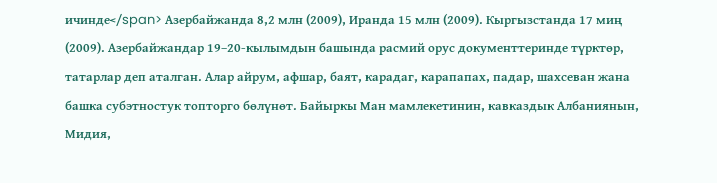ичинде</span> Азербайжанда 8,2 млн (2009), Иранда 15 млн (2009). Кыргызстанда 17 миң (2009). Азербайжандар 19–20‑кылымдын башында расмий орус документтеринде түрктөр, татарлар деп аталган. Алар айрум, афшар, баят, карадаг, карапапах, падар, шахсеван жана башка субэтностук топторго бөлүнөт. Байыркы Ман мамлекетинин, кавказдык Албаниянын, Мидия,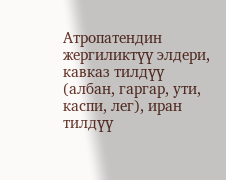Атропатендин жергиликтүү элдери, кавказ тилдүү (албан, гаргар, ути, каспи, лег), иран тилдүү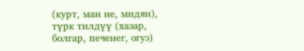(курт, ман не, мидян), түрк тилдүү (хазар, болгар, печенег, огуз)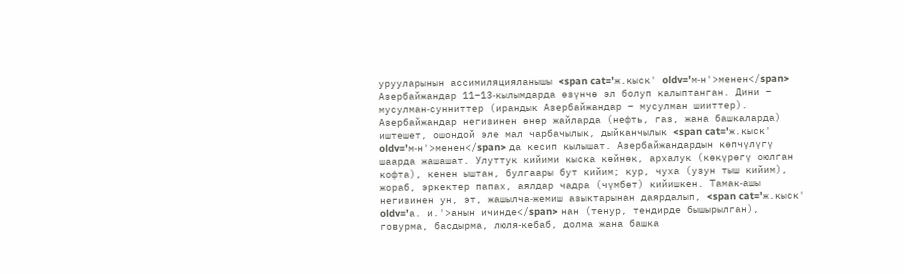урууларынын ассимиляцияланышы <span cat='ж.кыск' oldv='м‑н'>менен</span> Азербайжандар 11–13‑кылымдарда өзүнчө эл болуп калыптанган. Дини – мусулман‑сунниттер (ирандык Азербайжандар – мусулман шииттер). Азербайжандар негизинен өнөр жайларда (нефть, газ, жана башкаларда) иштешет, ошондой эле мал чарбачылык, дыйканчылык <span cat='ж.кыск' oldv='м‑н'>менен</span> да кесип кылышат. Азербайжандардын көпчүлүгү шаарда жашашат. Улуттук кийими кыска көйнөк, архалук (көкүрөгү оюлган кофта), кенен ыштан, булгаары бут кийим; кур, чуха (узун тыш кийим), жораб, эркектер папах, аялдар чадра (чүмбөт) кийишкен. Тамак‑ашы негизинен ун, эт, жашылча‑жемиш азыктарынан даярдалып, <span cat='ж.кыск' oldv='а. и.'>анын ичинде</span> нан (тенур, тендирде бышырылган), говурма, басдырма, люля‑кебаб, долма жана башка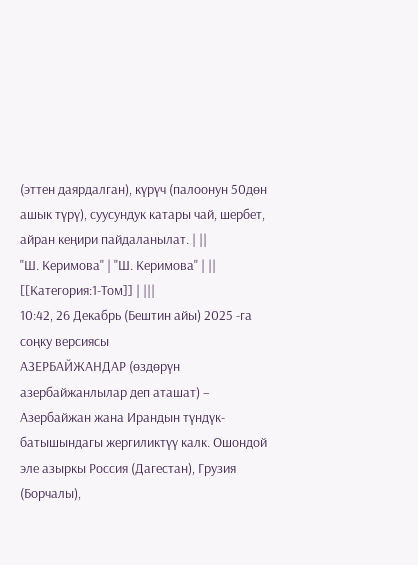(эттен даярдалган), күрүч (палоонун 50дөн ашык түрү), суусундук катары чай, шербет, айран кеңири пайдаланылат. | ||
''Ш. Керимова'' | ''Ш. Керимова'' | ||
[[Категория:1-Том]] | |||
10:42, 26 Декабрь (Бештин айы) 2025 -га соңку версиясы
АЗЕРБАЙЖАНДАР (өздөрүн азербайжанлылар деп аташат) – Азербайжан жана Ирандын түндүк-батышындагы жергиликтүү калк. Ошондой эле азыркы Россия (Дагестан), Грузия (Борчалы),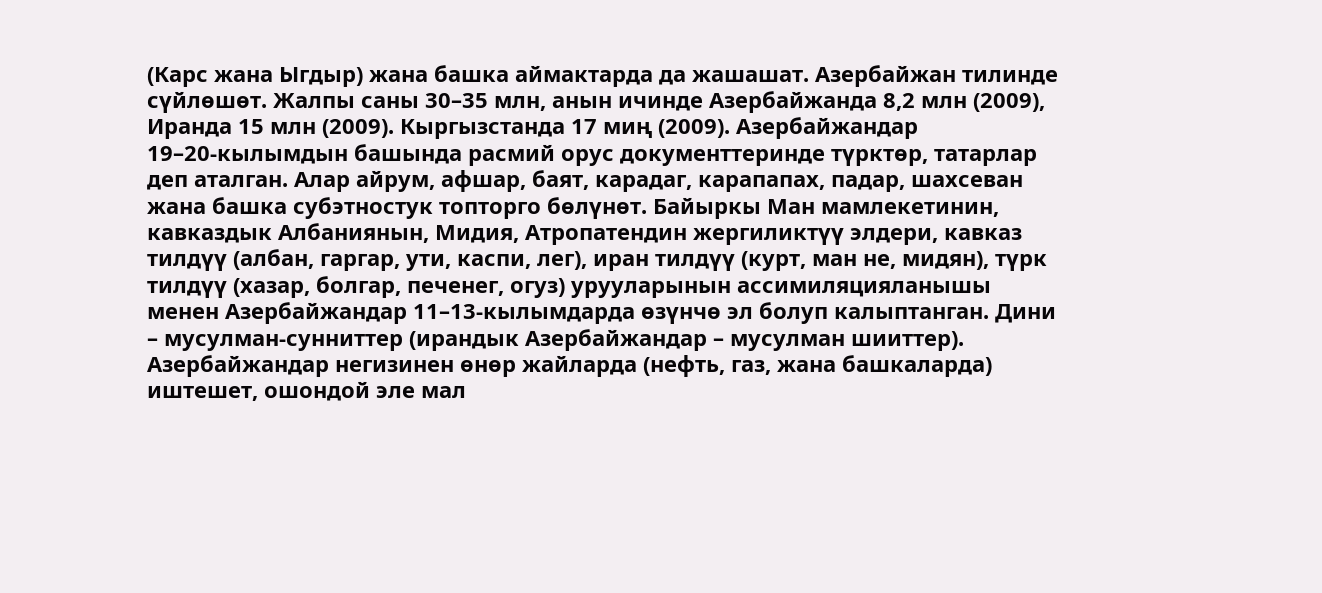(Карс жана Ыгдыр) жана башка аймактарда да жашашат. Азербайжан тилинде сүйлөшөт. Жалпы саны 30–35 млн, анын ичинде Азербайжанда 8,2 млн (2009), Иранда 15 млн (2009). Кыргызстанда 17 миң (2009). Азербайжандар 19–20‑кылымдын башында расмий орус документтеринде түрктөр, татарлар деп аталган. Алар айрум, афшар, баят, карадаг, карапапах, падар, шахсеван жана башка субэтностук топторго бөлүнөт. Байыркы Ман мамлекетинин, кавказдык Албаниянын, Мидия, Атропатендин жергиликтүү элдери, кавказ тилдүү (албан, гаргар, ути, каспи, лег), иран тилдүү (курт, ман не, мидян), түрк тилдүү (хазар, болгар, печенег, огуз) урууларынын ассимиляцияланышы менен Азербайжандар 11–13‑кылымдарда өзүнчө эл болуп калыптанган. Дини – мусулман‑сунниттер (ирандык Азербайжандар – мусулман шииттер). Азербайжандар негизинен өнөр жайларда (нефть, газ, жана башкаларда) иштешет, ошондой эле мал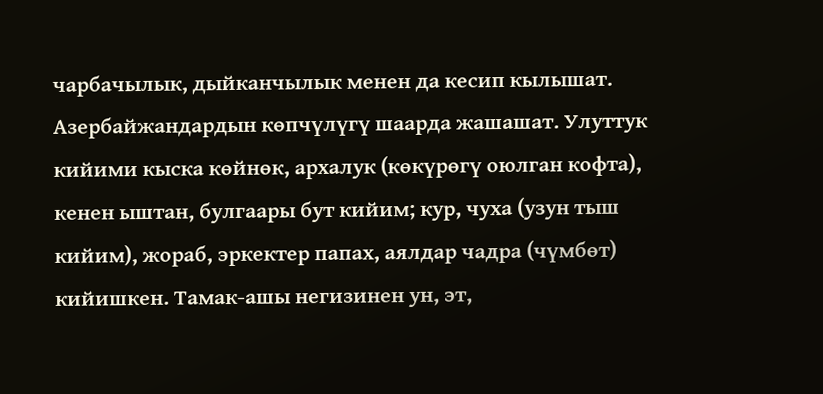чарбачылык, дыйканчылык менен да кесип кылышат. Азербайжандардын көпчүлүгү шаарда жашашат. Улуттук кийими кыска көйнөк, архалук (көкүрөгү оюлган кофта), кенен ыштан, булгаары бут кийим; кур, чуха (узун тыш кийим), жораб, эркектер папах, аялдар чадра (чүмбөт) кийишкен. Тамак‑ашы негизинен ун, эт,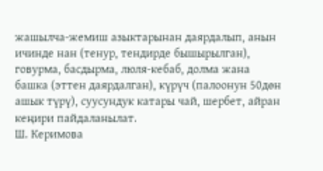жашылча‑жемиш азыктарынан даярдалып, анын ичинде нан (тенур, тендирде бышырылган), говурма, басдырма, люля‑кебаб, долма жана башка (эттен даярдалган), күрүч (палоонун 50дөн ашык түрү), суусундук катары чай, шербет, айран кеңири пайдаланылат.
Ш. Керимова